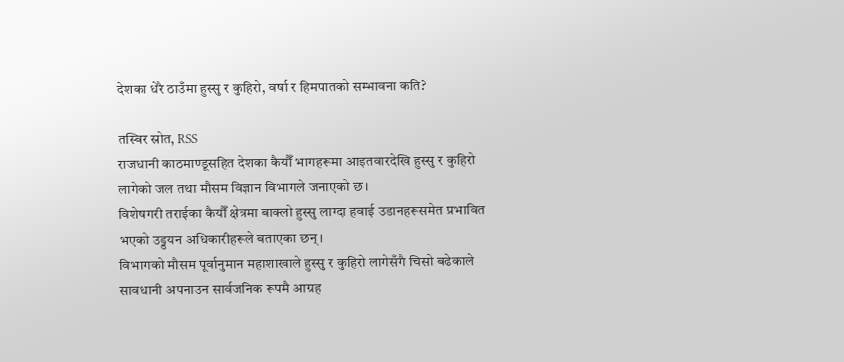देशका धेरै ठाउँमा हुस्सु र कुहिरो, वर्षा र हिमपातको सम्भावना कति?

तस्बिर स्रोत, RSS
राजधानी काठमाण्डूसहित देशका कैयौँ भागहरूमा आइतवारदेखि हुस्सु र कुहिरो लागेको जल तथा मौसम विज्ञान विभागले जनाएको छ।
विशेषगरी तराईका कैयौँ क्षेत्रमा बाक्लो हुस्सु लाग्दा हवाई उडानहरूसमेत प्रभावित भएको उड्डयन अधिकारीहरूले बताएका छन्।
विभागको मौसम पूर्वानुमान महाशाखाले हुस्सु र कुहिरो लागेसँगै चिसो बढेकाले सावधानी अपनाउन सार्वजनिक रूपमै आग्रह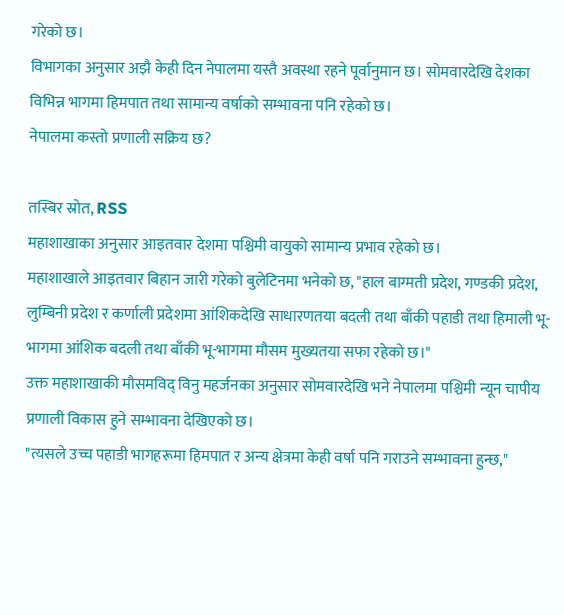गरेको छ।
विभागका अनुसार अझै केही दिन नेपालमा यस्तै अवस्था रहने पूर्वानुमान छ। सोमवारदेखि देशका विभिन्न भागमा हिमपात तथा सामान्य वर्षाको सम्भावना पनि रहेको छ।
नेपालमा कस्तो प्रणाली सक्रिय छ?

तस्बिर स्रोत, RSS
महाशाखाका अनुसार आइतवार देशमा पश्चिमी वायुको सामान्य प्रभाव रहेको छ।
महाशाखाले आइतवार बिहान जारी गरेको बुलेटिनमा भनेको छ, "हाल बाग्मती प्रदेश, गण्डकी प्रदेश, लुम्बिनी प्रदेश र कर्णाली प्रदेशमा आंशिकदेखि साधारणतया बदली तथा बाँकी पहाडी तथा हिमाली भू-भागमा आंशिक बदली तथा बाँकी भू-भागमा मौसम मुख्यतया सफा रहेको छ।"
उक्त महाशाखाकी मौसमविद् विनु महर्जनका अनुसार सोमवारदेखि भने नेपालमा पश्चिमी न्यून चापीय प्रणाली विकास हुने सम्भावना देखिएको छ।
"त्यसले उच्च पहाडी भागहरूमा हिमपात र अन्य क्षेत्रमा केही वर्षा पनि गराउने सम्भावना हुन्छ,"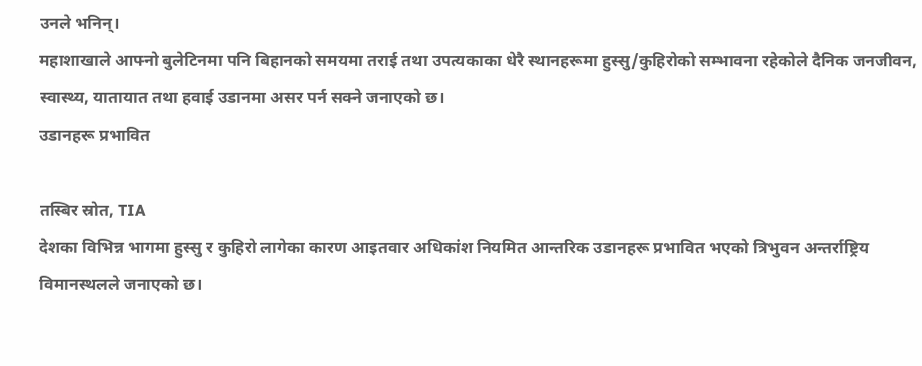उनले भनिन्।
महाशाखाले आफ्नो बुलेटिनमा पनि बिहानको समयमा तराई तथा उपत्यकाका धेरै स्थानहरूमा हुस्सु/कुहिरोको सम्भावना रहेकोले दैनिक जनजीवन, स्वास्थ्य, यातायात तथा हवाई उडानमा असर पर्न सक्ने जनाएको छ।
उडानहरू प्रभावित

तस्बिर स्रोत, TIA
देशका विभिन्न भागमा हुस्सु र कुहिरो लागेका कारण आइतवार अधिकांश नियमित आन्तरिक उडानहरू प्रभावित भएको त्रिभुवन अन्तर्राष्ट्रिय विमानस्थलले जनाएको छ।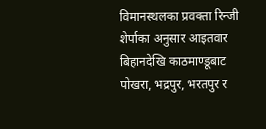विमानस्थलका प्रवक्ता रिन्जी शेर्पाका अनुसार आइतवार बिहानदेखि काठमाण्डूबाट पोखरा, भद्रपुर, भरतपुर र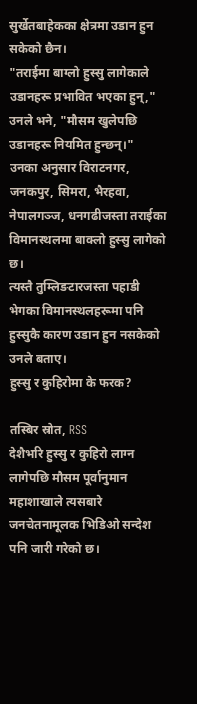सुर्खेतबाहेकका क्षेत्रमा उडान हुन सकेको छैन।
"तराईमा बाग्लो हुस्सु लागेकाले उडानहरू प्रभावित भएका हुन्," उनले भने, "मौसम खुलेपछि उडानहरू नियमित हुन्छन्।"
उनका अनुसार विराटनगर, जनकपुर, सिमरा, भैरहवा, नेपालगञ्ज, धनगढीजस्ता तराईका विमानस्थलमा बाक्लो हुस्सु लागेको छ।
त्यस्तै तुम्लिङटारजस्ता पहाडी भेगका विमानस्थलहरूमा पनि हुस्सुकै कारण उडान हुन नसकेको उनले बताए।
हुस्सु र कुहिरोमा के फरक?

तस्बिर स्रोत, RSS
देशैभरि हुस्सु र कुहिरो लाग्न लागेपछि मौसम पूर्वानुमान महाशाखाले त्यसबारे जनचेतनामूलक भिडिओ सन्देश पनि जारी गरेको छ।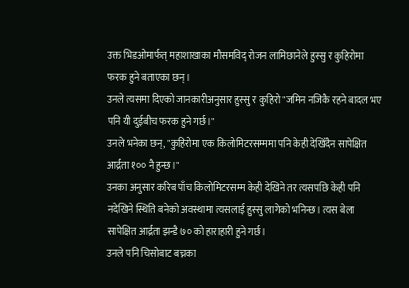उक्त भिडओमार्फत् महाशाखाका मौसमविद् रोजन लामिछानेले हुस्सु र कुहिरोमा फरक हुने बताएका छन्।
उनले त्यसमा दिएको जानकारीअनुसार हुस्सु र कुहिरो "जमिन नजिकै रहने बादल भए पनि यी दुईबीच फरक हुने गर्छ।"
उनले भनेका छन्, "कुहिरोमा एक किलोमिटरसम्ममा पनि केही देखिँदैन सापेक्षित आर्द्रता १०० नै हुन्छ।"
उनका अनुसार करिब पाँच किलोमिटरसम्म केही देखिने तर त्यसपछि केही पनि नदेखिने स्थिति बनेको अवस्थामा त्यसलाई हुस्सु लागेको भनिन्छ। त्यस बेला सापेक्षित आर्द्रता झन्डै ७० को हाराहारी हुने गर्छ।
उनले पनि चिसोबाट बच्नका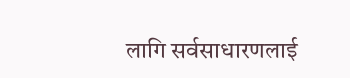लागि सर्वसाधारणलाई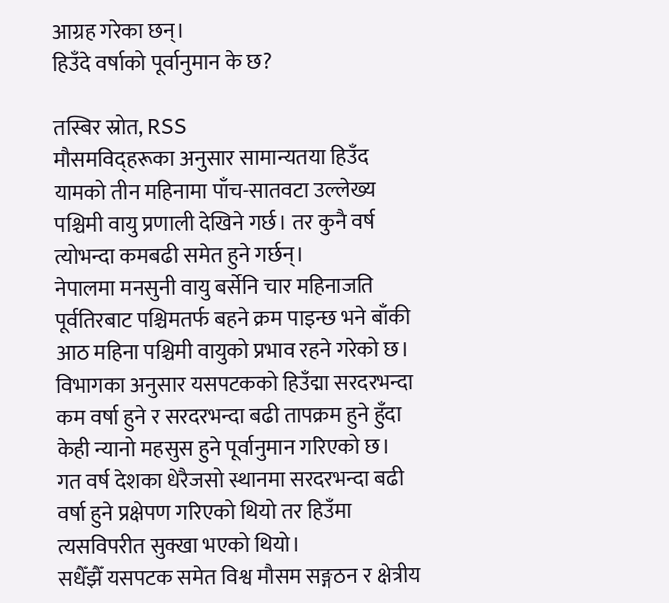आग्रह गरेका छन्।
हिउँदे वर्षाको पूर्वानुमान के छ?

तस्बिर स्रोत, RSS
मौसमविद्हरूका अनुसार सामान्यतया हिउँद यामको तीन महिनामा पाँच-सातवटा उल्लेख्य पश्चिमी वायु प्रणाली देखिने गर्छ। तर कुनै वर्ष त्योभन्दा कमबढी समेत हुने गर्छन्।
नेपालमा मनसुनी वायु बर्सेनि चार महिनाजति पूर्वतिरबाट पश्चिमतर्फ बहने क्रम पाइन्छ भने बाँकी आठ महिना पश्चिमी वायुको प्रभाव रहने गरेको छ।
विभागका अनुसार यसपटकको हिउँद्मा सरदरभन्दा कम वर्षा हुने र सरदरभन्दा बढी तापक्रम हुने हुँदा केही न्यानो महसुस हुने पूर्वानुमान गरिएको छ।
गत वर्ष देशका धेरैजसो स्थानमा सरदरभन्दा बढी वर्षा हुने प्रक्षेपण गरिएको थियो तर हिउँमा त्यसविपरीत सुक्खा भएको थियो।
सधैँझैँ यसपटक समेत विश्व मौसम सङ्गठन र क्षेत्रीय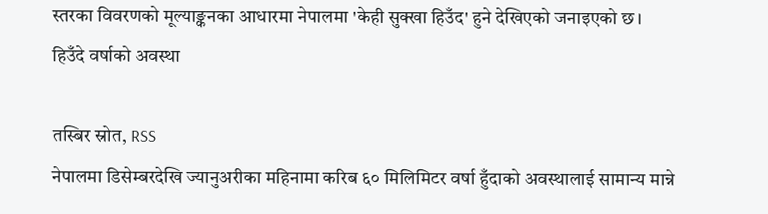स्तरका विवरणको मूल्याङ्कनका आधारमा नेपालमा 'केही सुक्खा हिउँद' हुने देखिएको जनाइएको छ।
हिउँदे वर्षाको अवस्था

तस्बिर स्रोत, RSS
नेपालमा डिसेम्बरदेखि ज्यानुअरीका महिनामा करिब ६० मिलिमिटर वर्षा हुँदाको अवस्थालाई सामान्य मान्ने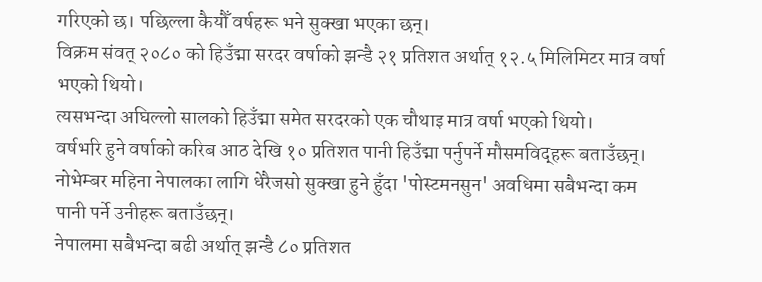गरिएको छ। पछिल्ला कैयौँ वर्षहरू भने सुक्खा भएका छन्।
विक्रम संवत् २०८० को हिउँद्मा सरदर वर्षाको झन्डै २१ प्रतिशत अर्थात् १२.५ मिलिमिटर मात्र वर्षा भएको थियो।
त्यसभन्दा अघिल्लो सालको हिउँद्मा समेत सरदरको एक चौथाइ मात्र वर्षा भएको थियो।
वर्षभरि हुने वर्षाको करिब आठ देखि १० प्रतिशत पानी हिउँद्मा पर्नुपर्ने मौसमविद्हरू बताउँछन्।
नोभेम्बर महिना नेपालका लागि धेरैजसो सुक्खा हुने हुँदा 'पोस्टमनसुन' अवधिमा सबैभन्दा कम पानी पर्ने उनीहरू बताउँछन्।
नेपालमा सबैभन्दा बढी अर्थात् झन्डै ८० प्रतिशत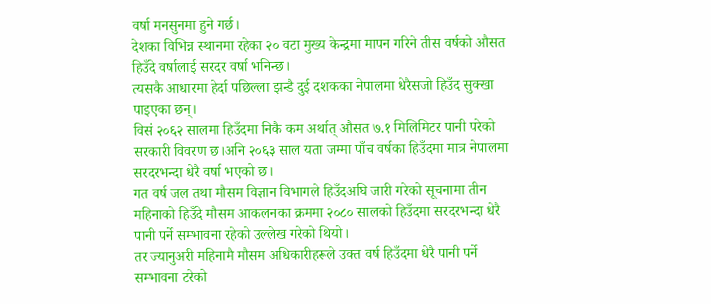वर्षा मनसुनमा हुने गर्छ।
देशका विभिन्न स्थानमा रहेका २० वटा मुख्य केन्द्रमा मापन गरिने तीस वर्षको औसत हिउँदे वर्षालाई सरदर वर्षा भनिन्छ।
त्यसकै आधारमा हेर्दा पछिल्ला झन्डै दुई दशकका नेपालमा धेरैसजो हिउँद सुक्खा पाइएका छन्।
विसं २०६२ सालमा हिउँदमा निकै कम अर्थात् औसत ७.१ मिलिमिटर पानी परेको सरकारी विवरण छ।अनि २०६३ साल यता जम्मा पाँच वर्षका हिउँदमा मात्र नेपालमा सरदरभन्दा धेरै वर्षा भएको छ।
गत वर्ष जल तथा मौसम विज्ञान विभागले हिउँदअघि जारी गरेको सूचनामा तीन महिनाको हिउँदे मौसम आकलनका क्रममा २०८० सालको हिउँदमा सरदरभन्दा धेरै पानी पर्ने सम्भावना रहेको उल्लेख गरेको थियो।
तर ज्यानुअरी महिनामै मौसम अधिकारीहरूले उक्त वर्ष हिउँदमा धेरै पानी पर्ने सम्भावना टरेको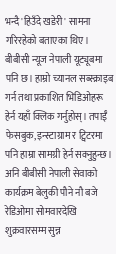भन्दै 'हिउँदे खडेरी' सामना गरिरहेको बताएका थिए।
बीबीसी न्यूज नेपाली यूट्यूबमा पनि छ। हाम्रो च्यानल सब्स्क्राइब गर्न तथा प्रकाशित भिडिओहरू हेर्न यहाँ क्लिक गर्नुहोस्। तपाईँ फेसबुक, इन्स्टाग्राम र ट्विटरमा पनि हाम्रा सामग्री हेर्न सक्नुहुन्छ। अनि बीबीसी नेपाली सेवाको कार्यक्रम बेलुकी पौने नौ बजे रेडिओमा सोमवारदेखि शुक्रवारसम्म सुन्न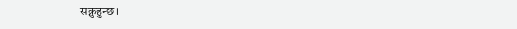सक्नुहुन्छ।